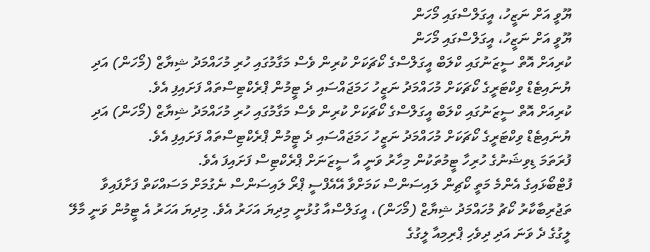ޔޫވީ އަށް ނަޒީހު، އީގަލްސްގައި މޯހަން
ޔޫވީ އަށް ނަޒީހު، އީގަލްސްގައި މޯހަން
ކުރިއަށް އޮތް ސީޒަނުގައި ކްލަބް އީގަލްސްގެ ކޯޗަކަށް ކުރިން ވެސް މަގާމުގައި ހުރި މުހައްމަދު ޝިޔާޒް (މޯހަން) އަދި ޔުނައިޓެޑް ވިކްޓަރީގެ ކޯޗަކަށް މުހައްމަދު ނަޒީހު ހަމަޖައްސައި ދެ ޓީމުން ޕްރެކްޓިސްތައް ފަށައިފި އެވެ.
ކުރިއަށް އޮތް ސީޒަނުގައި ކްލަބް އީގަލްސްގެ ކޯޗަކަށް ކުރިން ވެސް މަގާމުގައި ހުރި މުހައްމަދު ޝިޔާޒް (މޯހަން) އަދި ޔުނައިޓެޑް ވިކްޓަރީގެ ކޯޗަކަށް މުހައްމަދު ނަޒީހު ހަމަޖައްސައި ދެ ޓީމުން ޕްރެކްޓިސްތައް ފަށައިފި އެވެ.
ފުރަތަމަ ޑިވިޝަނުގެ ހުރިހާ ޓީމުތަކުން މިހާރު ވަނީ އާ ސީޒަނަށް ޕްރެކްޓިސް ފަށައިފަ އެވެ.
ފުޓްބޯޅައިގެ އެންމެ މަތީ ކޯޗިން ލައިސަންސް ކަމަށްވާ އޭއެފްސީ ޕްރޯ ލައިސަންސް ނެގުމަށް މަސައްކަތް ފަށާފައިވާ ތަޖުރިބާކާރު ކޯޗު މުހައްމަދު ޝިޔާޒް (މޯހަން)، އީގަލްސްއާ ގުޅުނީ މިދިޔަ އަހަރު އެވެ. މިދިޔަ އަހަރު އެ ޓީމުން ވަނީ މާލޭ ލީގުގެ ދެ ވަނަ އަދި ދިވެހި ޕްރިމިއާ ލީގުގެ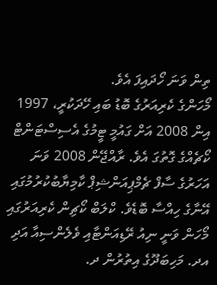ތިން ވަނަ ހޯދައިފަ އެވެ.
މޯހަންގެ ކެރިއަރުގެ ބޮޑު ބައި ހޭދަކުރީ، 1997 އިން 2008 އަށް ގައުމީ ޓީމުގެ އެސިސްޓަންޓް ކޯޗެއްގެ ގޮތުގަ އެވެ. ރާއްޖޭން 2008 ވަނަ އަހަރުގެ ސާފް ޗެމްޕިއަންޝިޕް ކާމިޔާބުކުރުމުގައި އޭނާގެ ހިއްސާ ބޮޑެވެ. ކްލަބް ކޯޗިން ކެރިއަރުގައި މޯހަން ވަނީ ނިއު ރޭޑިއަންޓާއި ވެލެންސިއާ އަދި އދ. މަހިބަދޫގެ އިތުރުން ދ.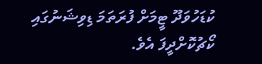ކުޑަހުވަދޫ ޓީމަށް ފުރަތަމަ ޑިވިޝަނުގައި ކޯޗުކޮށްދީފަ އެވެ.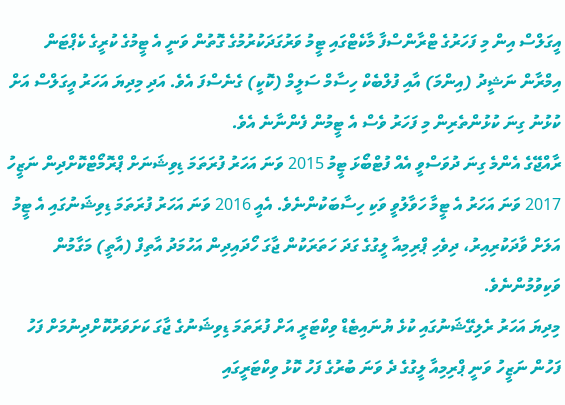އީގަލްސް އިން މި ފަހަރުގެ ޓްރާންސްފާ މާކެޓްގައި ޓީމު ވަރުގަދަކުރުމުގެ ގޮތުން ވަނީ އެ ޓީމުގެ ކުރީގެ ކެޕްޓަން އިމްރާން ނަޝީދު (އިންމަ) އާއި ފުލްބެކް ހިސާމް ސަލީމް (ކޮކީ) ގެނެސްފަ އެވެ. އަދި މިދިޔަ އަހަރު އީގަލްސް އަށް ކުޅުނު ގިނަ ކުޅުންތެރިން މި ފަހަރު ވެސް އެ ޓީމުން ފެންނާނެ އެވެ.
ރާއްޖޭގެ އެންމެ ގިނަ ދުވަސްވީ އެއް ފުޓްބޯޅަ ޓީމު 2015 ވަނަ އަހަރު ފުރަތަމަ ޑިވިޝަނަށް ޕްރޮމޯޓްކޮށްދިން ނަޒީހު 2017 ވަނަ އަހަރު އެ ޓީމާ ހަވާލުވީ ވަކި ހިސާބަކުންނެވެ. އެއީ 2016 ވަނަ އަހަރު ފުރަތަމަ ޑިވިޝަނުގައި އެ ޓީމު އަލަށް ވާދަކުރިއިރު، ދިވެހި ޕްރިމިއާ ލީގުގެ ގަދަ ހަތަރަކުން ޖާގަ ހޯދައިދިން އަހުމަދު އާތިފް (އާތީ) މަގާމުން ވަކިވުމުންނެވެ.
މިދިޔަ އަހަރު ރެލިގޭޝަނުގައި ކުޅެ ޔުނައިޓެޑް ވިކްޓަރީ އަށް ފުރަތަމަ ޑިވިޝަނުގެ ޖާގަ ކަށަވަރުކޮށްދިނުމަށް ފަހު ފަހުން ނަޒީހު ވަނީ ޕްރިމިއާ ލީގުގެ ދެ ވަނަ ބުރުގެ ފަހު ކޮޅު ވިކްޓަރީގައި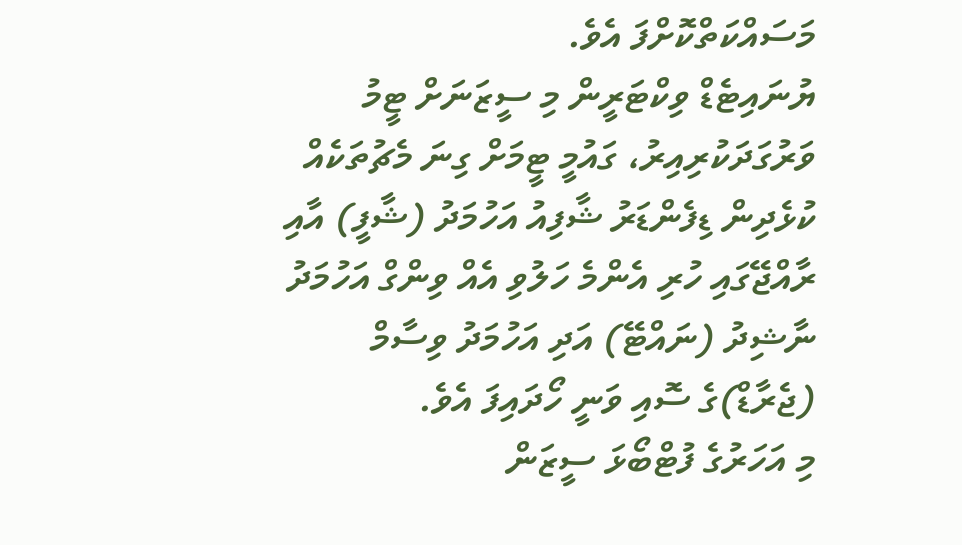މަސައްކަތްކޮށްފަ އެވެ.
ޔުނައިޓެޑް ވިކްޓަރީން މި ސީޒަނަށް ޓީމު ވަރުގަދަކުރިއިރު، ގައުމީ ޓީމަށް ގިނަ މެޗުތަކެއް ކުޅެދިން ޑިފެންޑަރު ޝާފިއު އަހުމަދު (ޝާފީ) އާއި ރާއްޖޭގައި ހުރި އެންމެ ހަލުވި އެއް ވިންގް އަހުމަދު ނާޝިދު (ނައްޓޭ) އަދި އަހުމަދު ވިސާމް (ޖެރާޑް)ގެ ސޮއި ވަނީ ހޯދައިފަ އެވެ.
މި އަހަރުގެ ފުޓްބޯޅަ ސީޒަން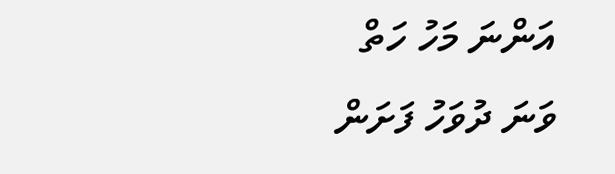އަންނަ މަހު ހަތް ވަނަ ދުވަހު ފަށަން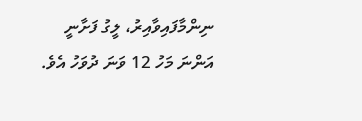ނިންމާފައިވާއިރު، ލީގު ފަށާނީ އަންނަ މަހު 12 ވަނަ ދުވަހު އެވެ.